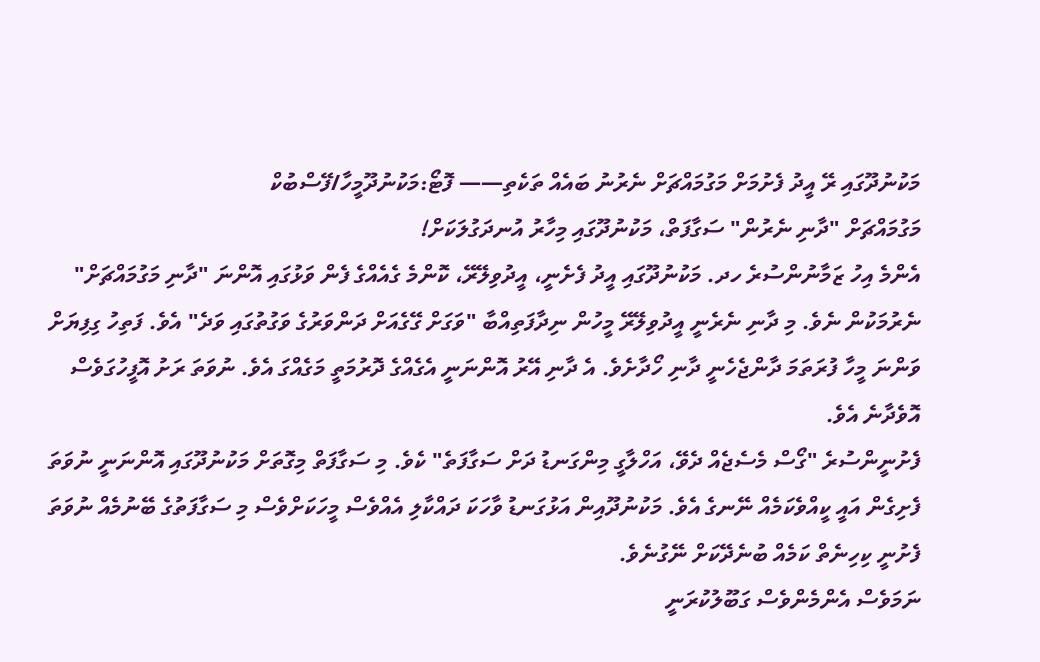މަކުނުދޫގައި ރޭ އީދު ފެށުމަށް މަގުމައްޗަށް ނެރުނު ބައެއް ތަކެތި—— ފޮޓޯ:މަކުނުދޫމީހާ/ފޭސްބުކް
މަގުމައްޗަށް "ދާނި ނެރުން" ސަގާފަތް، މަކުނުދޫގައި މިހާރު އުނދަގުލަކަށް!
އެންމެ އިހު ޒަމާނުންސުރެ ހދ. މަކުނުދޫގައި އީދު ފެށެނީ، އީދުވިލޭރޭ، ކޮންމެ ގެއެއްގެ ފެން ވަޅުގައި އޮންނަ "ދާނި މަގުމައްޗަށް" ނެރުމަކުން ނެވެ. މި ދާނި ނެރެނީ އީދުވިލޭރޭ މީހުން ނިދާފަތިއްބާ "ވަގަށް ގޭގެއަށް ދަންވަރުގެ ވަގުތުގައި ވަދެ" އެވެ. ފަތިހު ގިފިޔަށް ވަންނަ މީހާ ފުރަތަމަ ދާންޖެހެނީ ދާނި ހޯދާށެވެ. އެ ދާނި އޭރު އޮންނަނީ އެގެއްގެ ދޮރުމަތީ މަގެއްގަ އެވެ. ނުވަތަ ރަށު އޮފީހުގަވެސް އޮވެދާނެ އެވެ.
ފެށުނީންސުރެ "ގޯސް މެސެޖެއް ދެވޭ، އަހްލާގީ މިންގަނޑު ދަށް ސަގާފަތެ" ކެވެ. މި ސަގާފަތް މިގޮތަށް މަކުނުދޫގައި އޮންނަނީ ނުވަތަ ފެށިގެން އައީ ކީއްވެކަމެއް ނޭނގެ އެވެ. މަކުނުދޫއިން އަޅުގަނޑު ވާހަކަ ދައްކާލި އެއްވެސް މީހަކަށްވެސް މި ސަގާފަތުގެ ބޭނުމެއް ނުވަތަ ފެށުނީ ކިހިނެތް ކަމެއް ބުނެދޭކަށް ނޭގުނެވެ.
ނަމަވެސް އެންމެންވެސް ގަބޫލުކުރަނީ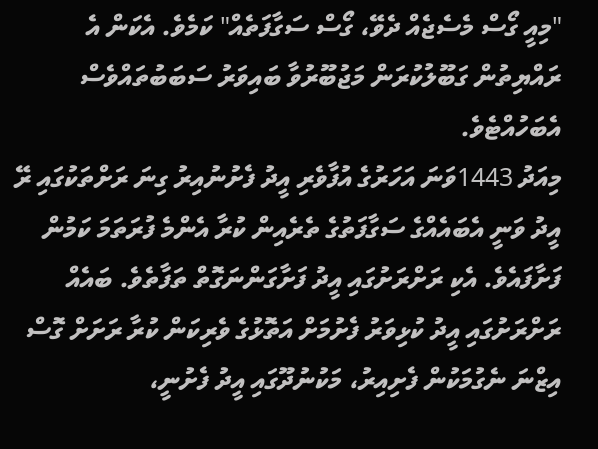"މިއީ ގޯސް މެސެޖެއް ދެވޭ، ގޯސް ސަގާފަތެއް" ކަމެވެ. އެކަން އެ ރައްޔިތުން ގަބޫލުކުރަން މަޖުބޫރުވާ ބައިވަރު ސަބަބުތައްވެސް އެބަހުއްޓެވެ.
މިއަދު 1443ވަނަ އަހަރުގެ އުފާވެރި އީދު ފެށުނުއިރު ގިނަ ރަށްތަކުގައި ރޭ އީދު ވަނީ އެބައެއްގެ ސަގާފަތުގެ ތެރެއިން ކުރާ އެންމެ ފުރަތަމަ ކަމުން ފަށާފައެވެ. އެކި ރަށްރަށުގައި އީދު ފަށާގަންނަގޮތް ތަފާތެވެ. ބައެއް ރަށްރަށުގައި އީދު ކުޅިވަރު ފެށުމަށް އަތޮޅުގެ ވެރިކަން ކުރާ ރަށަށް ގޮސް އިޒްނަ ނެގުމަކުން ފެށިއިރު، މަކުނުދޫގައި އީދު ފެށުނީ،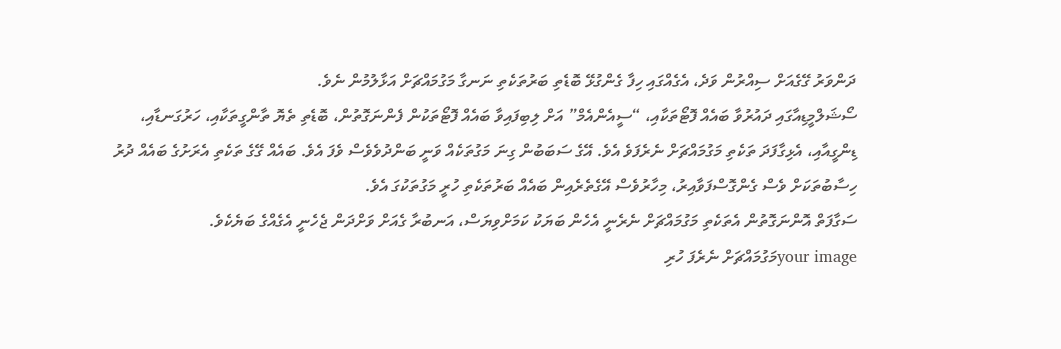ދަންވަރު ގޭގެއަށް ސިއްރުން ވަދެ، އެގެއްގައި ހިފާ ގެންގުޅޭ ބޮޑެތި ބަރުތަކެތި ނަނގާ މަގުމައްޗަށް އަޅާލުމުން ނެވެ.
ސޯޝަލްމީޑިއާގައި ދައުރުވާ ބައެއް ފޮޓޯތަކާއި، “ސީއެންއެމް” އަށް ލިބިފައިވާ ބައެއް ފޮޓޯތަކުން ފެންނަގޮތުން، ބޮޑެތި ތެޔޮ ތާންގީތަކާއި، ހަރުގަނޑާއި، ޑިންގީއާއި، އެޅިގާފަދަ ތަކެތި މަގުމައްޗަށް ނެރެފަވެ އެވެ. އޭގެ ސަބަބުން ގިނަ މަގުތަކެއް ވަނީ ބަންދުވެވެސް ވެފަ އެވެ. ބައެއް ގޭގެ ތަކެތި އެރަށުގެ ބައެއް ދުރު ހިސާބުތަކަށް ވެސް ގެންގޮސްފަވާއިރު، މިހާރުވެސް އޭގެތެރެއިން ބައެއް ބަރުތަކެތި ހުރީ މަގުތަކުގަ އެވެ.
ސަގާފަތް އޮންނަގޮތުން އެތަކެތި މަގުމައްޗަށް ނެރެނީ އެހެން ބަޔަކު ކަމަށްވިޔަސް، އަނބުރާ ގެއަށް ވަށްދަން ޖެހެނީ އެގެއްގެ ބަޔެކެވެ.
your imageމަގުމައްޗަށް ނެރެފަ ހުރި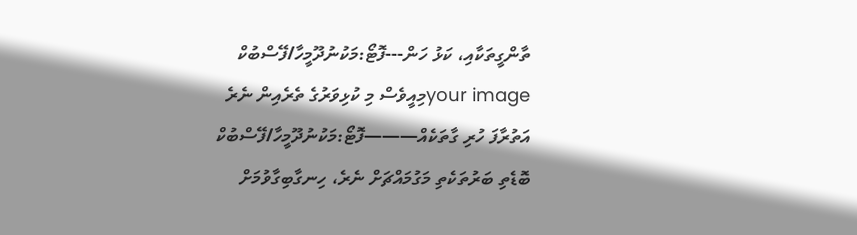ތާންގީތަކާއި، ކަޅު ހަން---ފޮޓޯ:މަކުނުދޫމީހާ/ފޭސްބުކް
your imageމިއީވެސް މި ކުޅިވަރުގެ ތެރެއިން ނެރެ އަތުރާފަ ހުރި ގާތަކެއް———ފޮޓޯ:މަކުނުދޫމީހާ/ފޭސްބުކް
ބޮޑެތި ބަރުތަކެތި މަގުމައްޗަށް ނެރެ، ހިނގާބިގާވުމަށް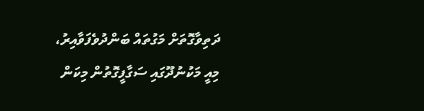ދަތިވާގޮތަށް މަގުތައް ބަންދުވެފަވާއިރު، މިއީ މަކުނުދޫގައި ސަގާފީގޮތުން މިކަން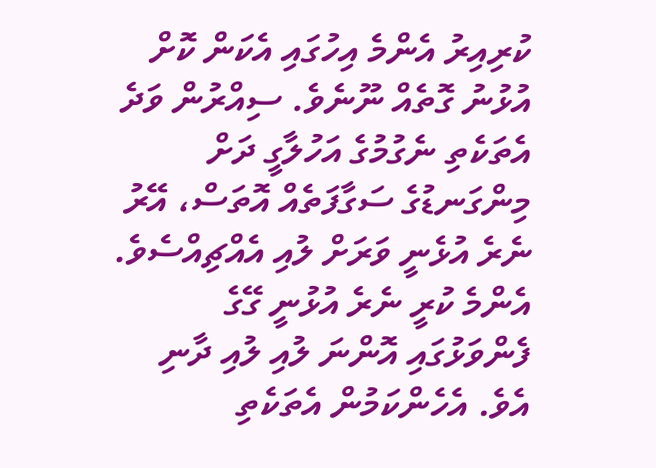ކުރިއިރު އެންމެ އިހުގައި އެކަން ކޮށް އުޅުނު ގޮތެއް ނޫނެވެ. ސިއްރުން ވަދެ އެތަކެތި ނެގުމުގެ އަހުލާގީ ދަށް މިންގަނޑުގެ ސަގާފަތެއް އޮތަސް، އޭރު ނެރެ އުޅެނީ ވަރަށް ލުއި އެއްޗިއްސެވެ. އެންމެ ކުރީ ނެރެ އުޅުނީ ގޭގެ ފެންވަޅުގައި އޮންނަ ލުއި ލުއި ދާނި އެވެ. އެހެންކަމުން އެތަކެތި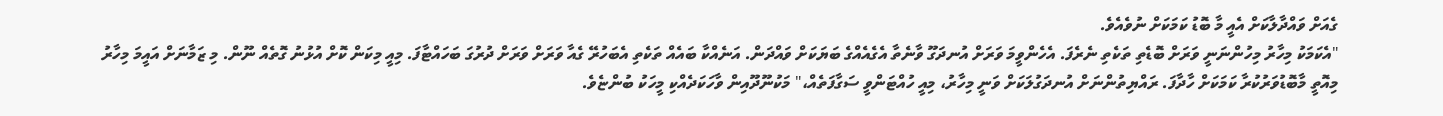ގެއަށް ވައްދާލާކަށް އެއީ މާ ބޮޑު ކަމަކަށް ނުވެއެވެ.
"އެކަމަކު މިހާރު މިހުންނަނީ ވަރަށް ބޮޑެތި ތަކެތި ނެރެފަ. އެހެންވީމަ ވަރަށް އުނދަގޫ ވާނެތާ އެގެއެއްގެ ބަޔަކަށް ވައްދަން. އަނެއްކާ ބައެއް ތަކެތި އެބަހުރޭ ގެއާ ވަރަށް ވަރަށް ދުރުގަ ބަހައްޓާފަ. މިއީ މިކަން ކޮށް އުޅުނު ގޮތެއް ނޫން. މި ޒަމާނަށް އައީމަ މިހާރު މިއޮތީ މާބޮޑުވަރުކުރާ ކަމަކަށް ހާދާފަ. ރައްޔިތުންނަށް އުނދަގުލަކަށް ވަނީ މިހާރު، މިއީ ހުއްޓަންވީ ސަގާފަތެއް،" މަކުނޫދޫއިން ވާހަކަދެއްކި މީހަކު ބުންޏެވެ.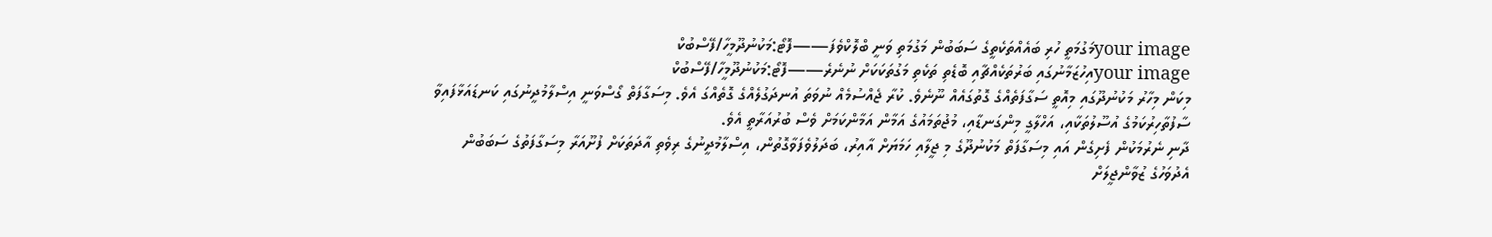your imageމަގުމަތީ ހުރި ބައެއްތަކެތީގެ ސަބަބުން މަގުމަތި ވަނީ ބްލޮކްވެފަ——ފޮޓޯ:މަކުނުދޫމީހާ/ފޭސްބުކް
your imageއިހުޒަމާނުގައި ބަރުތަކެއްޗާއި ބޮޑެތި ތަކެތި މަގުތަކަކަށް ނުނެރެ——ފޮޓޯ:މަކުނުދޫމީހާ/ފޭސްބުކް
މިކަން މިހާރު މަކުނުދޫގައި މިއޮތީ ސަގާފަތެއްގެ ގޮތުގައެއް ނޫނެވެ. ކުރާ ޖެއްސުމެއް ނުވަތަ އުނދަގުލެއްގެ ގޮތެއްގަ އެވެ. މިސަގާފަތް ގޯސްވަނީ އިސްލާމުދީނުގައި ކަނޑައަޅާފައިވާ ސާފުތާހިރުކަމުގެ އުސޫލުތަކާއި، އަހްލާގީ މިންގަނޑާއި، މުޖުތަމައުގެ އަމާން އަމާންކަމަށް ވެސް ބުރުއަރާތީ އެވެ.
ދާނި ނެރުމަކުން ފެށިގެން އައި މިސަގާފަތް މަކުނުދޫގެ މި ޖީލާއި ހަމަޔަށް އާއިރު، ބަދަލުވެފަވާގޮތުން، އިސްލާމުދީނުގެ ރިވެތި އާދަތަކަށް ފުށޫއަރާ މިސަގާފަތުގެ ސަބަބުން އެދުވަހުގެ ޒުވާންޖީލަށް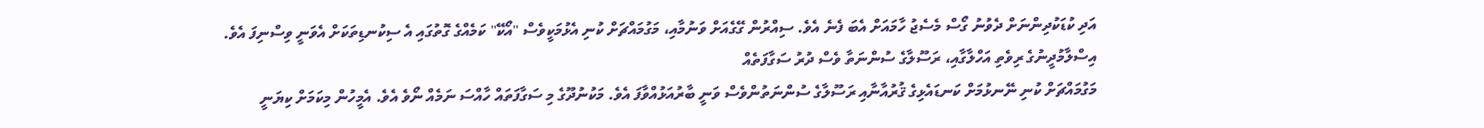އަދި ކުޑަކުދިންނަށް ދެވުނު ގޯސް މެސެޖު ހާމައަށް އެބަ ފެނެ އެވެ. ސިއްރުން ގޭގެއަށް ވަނުމާއި، މަގުމައްޗަށް ކުނި އެޅުމަކީވެސް "އޯކޭ" ކަމެއްގެ ގޮތުގައި އެ ސިކުނޑިތަކަށް އެވަނީ ވިސްނިފަ އެވެ.
އިސްލާމުދީނުގެ ރިވެތި އަހްލާގާއި، ރަސޫލާގެ ސުންނަތާ ވެސް ދުރު ސަގާފަތެއް
މަގުމައްޗަށް ކުނި ނޭނޅުމަށް ކަނޑައެޅިގެ ޤުރުއާނާއި ރަސޫލާގެ ސުންނަތުންވެސް ވަނީ ބާރުއަޅުއްވާފަ އެވެ. މަކުނުދޫގެ މި ސަގާފަތައް ހާއްސަ ނަމެއް ނޯވެ އެވެ. އެމީހުން މިކަމަށް ކިޔަނީ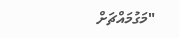"މަގުމައްޗަށް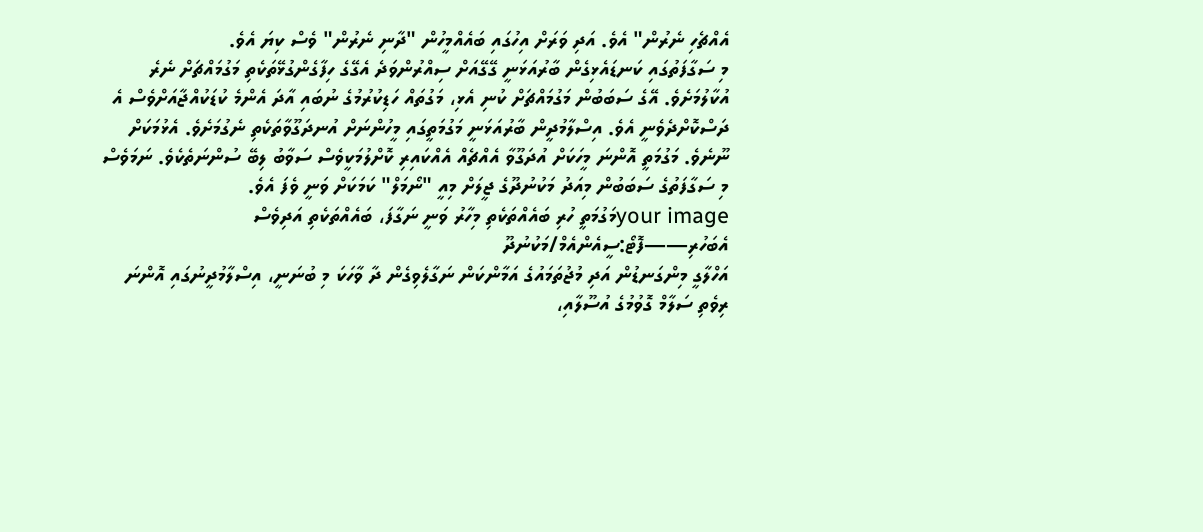އެއްޗެހި ނެރުން" އެވެ. އަދި ވަރަށް އިހުގައި ބައެއްމީހުން "ދާނި ނެރުން" ވެސް ކިޔަ އެވެ.
މި ސަގާފަތުގައި ކަނޑައެޅިގެން ބާރުއަޅަނީ ގޭގޭއަށް ސިއްރުންވަދެ އެގޭގެ ހިފާގެންގުޅޭތަކެތި މަގުމައްޗަށް ނެރެ އުކާލުމަށެވެ. އޭގެ ސަބަބުން މަގުމައްޗަށް ކުނި އެޅި، މަގުތައް ހަޑިކުރުމުގެ ނުބައި އާދަ އެންމެ ކުޑަކުއްޖާއަށްވެސް އެ ދަސްކޮށްދެވެނީ އެވެ. އިސްލާމުދީން ބާރުއަޅަނީ މަގުމަތީގައި މީހުންނަށް އުނދަގޫވާތަކެތި ނެގުމަށެވެ. އެޅުމަކަށް ނޫނެވެ. މަގުމަތީ އޮންނަ މީހަކަށް އުދަގޫވާ އެއްޗެއް އެއްކައިރި ކޮށްލުމަކީވެސް ސަވާބު ލިބޭ ސުންނަތެކެވެ. ނަމަވެސް މި ސަގާފަތުގެ ސަބަބުން މިއަދު މަކުނުދޫގެ ޖީލަށް މިއީ "ނޯމަލް" ކަމަކަށް ވަނީ ވެފަ އެވެ.
your imageމަގުމަތީ ހުރި ބައެއްތަކެތި މިހާރު ވަނީ ނަގާފަ، ބައެއްތަކެތި އަދިވެސް އެބަހުރި——ފޮޓޯ:ސީއެންއެމް/މަކުނުދޫ
އަހްލާގީ މިންގަނޑުން އަދި މުޖުތަމައުގެ އަމާންކަން ނަގާލެވިގެން ދާ ވާހަކަ މި ބުނަނީ، އިސްލާމުދީނުގައި އޮންނަ ރިވެތި ސަލާމް ގޮވުމުގެ އުސޫލާއި،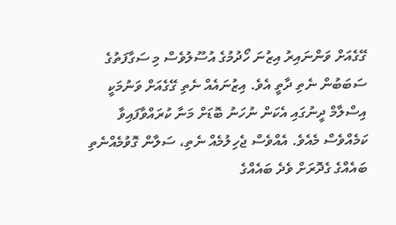ގޭގެއަށް ވަންނައިރު އިޒުނަ ހޯދުމުގެ އުސޫލުވެސް މި ސަގާފަތުގެ ސަބަބުން ނެތި ދާތީ އެވެ. އިޒުނައެއް ނެތި ގޭގެއަށް ވަނުމަކީ އިސްލާމް ދީނުގައި އެކަން ނުހަނު ބޮޑަށް މަނާ ކުރައްވާފައިވާ ކަމެއްވެސް މެއެވެ. އެއްވެސް ޖެހިލުމެއް ނެތި، ސަލާން ގޮވުމެއްނެތި ބައެއްގެ ގެދޮރަށް ވެދެ ބައެއްގެ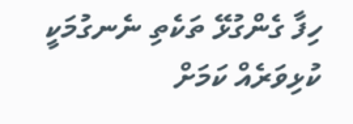ހިފާ ގެންގުޅޭ ތަކެތި ނެނގުމަކީ ކުޅިވަރެއް ކަމަށް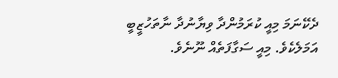ދެކޭނަމަ މިއީ ކުރަމުންދާ ވިޔާނުދާ ނާތަހުޒީބީ އަމަލެކެވެ. މިއީ ސަގާފަތެއް ނޫނެވެ.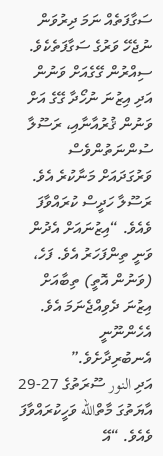ސަގާފަތެއް ނަމަ ދިރުވަން ނުޖެހޭ ވަރުގެ ސަގާފަތެކެވެ.
ސިއްރުން ގޭގެއަށް ވަނުން އަދި އިޒުނަ ނުހޯދާ ގޭގެ އަށް ވަނުން ޤުރުއާނާއި، ރަސޫލާ ސުންނަތުންވެސް ވަރުގަދައަށް މަނާކުރެ އެވެ. ރަސޫލާ ހަދީސް ކުރައްވާފަ ވެއެވެ. “އިޒުނައަށް އެދުން ވަނީ ތިންފަހަރު އެވެ. ފަހެ، (ވަނުން އޮތީ) ތިބާއަށް އިޒުނަ ދެވިއްޖެނަމަ އެވެ. އެހެންނޫނީ އެނބުރިދާށެވެ.”
އަދި النور ސޫރަތުގެ 27-29 އާޔަތުގަ މާތްالله ވަހީކުރައްވާފަ ވެއެވެ. “އޭ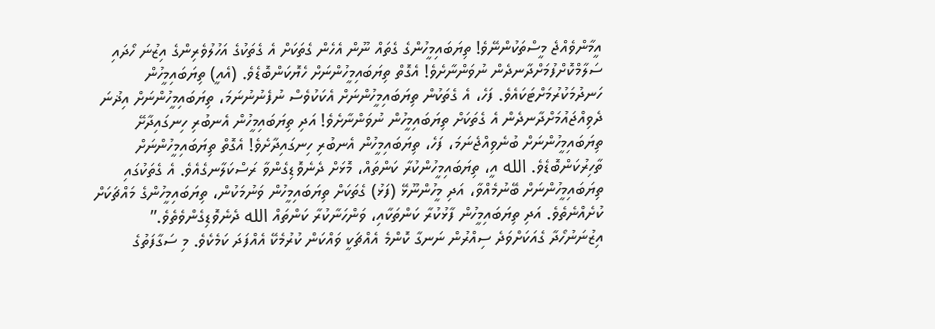އީމާންވެއްޖެ މީސްތަކުންނޭވެ! ތިޔަބައިމީހުންގެ ގެތައް ނޫން އެހެން ގެތަކަށް އެ ގެތަކުގެ އަހުލުވެރިންގެ އިޒުނަ ހޯދައި ސަލާމްކޮށްފުމަށްދާނދެން ނުވަންނާށެވެ! އެގޮތް ތިޔަބައިމީހުންނަށް ހެޔޮކަންބޮޑެވެ. (އެއީ) ތިޔަބައިމީހުން ހަނދުމަކުރުމަށްޓަކައެވެ. ފަހެ، އެ ގެތަކުން ތިޔަބައިމީހުންނަށް އެކަކުވެސް ނުފެނުނުނަމަ، ތިޔަބައިމީހުންނަށް އިޛުނަ ދެވިއްޖައުމަށްދާނދެން އެ ގެތަކަށް ތިޔަބައިމީހުން ނުވަންނާށެވެ! އަދި ތިޔަބައިމީހުން އެނބުރި ހިނގައިދާށޭ ތިޔަބައިމީހުންނަށް ބުނެވިއްޖެނަމަ، ފަހެ، ތިޔަބައިމީހުން އެނބުރި ހިނގައިދާށެވެ! އެގޮތް ތިޔަބައިމީހުންނަށް ތާހިރުކަންބޮޑެވެ. الله އީ، ތިޔަބައިމީހުންކުރާ ކަންތައް، މޮޅަށް ދެނެވޮޑިގެންވާ ރަސްކަލާނގެއެވެ. އެ ގެތަކުގައި ތިޔަބައިމީހުންނަށް ބޭނުމެއްވާ، އަދި މީހުންނޫޅޭ (ފަޅު) ގެތަކަށް ތިޔަބައިމީހުން ވަނުމަކުން، ތިޔަބައިމީހުންގެ މައްޗަކަށް ކުށެއްނެތެވެ. އަދި ތިޔަބައިމީހުން ފާޅުކުރާ ކަންތަކާއި، ވަންހަނާކުރާ ކަންތައް الله ދެނެވޮޑިގެންވެތެވެ.”
އިޒުނަނުހޯދާ ގެއަކަށްވަދެ ސިއްރުން ނަނގާ ކޮންމެ އެއްޗަކީ ވައްކަން ކުރުމެކޭ އެއްފަދަ ކަމެކެވެ. މި ސަގާފަތުގެ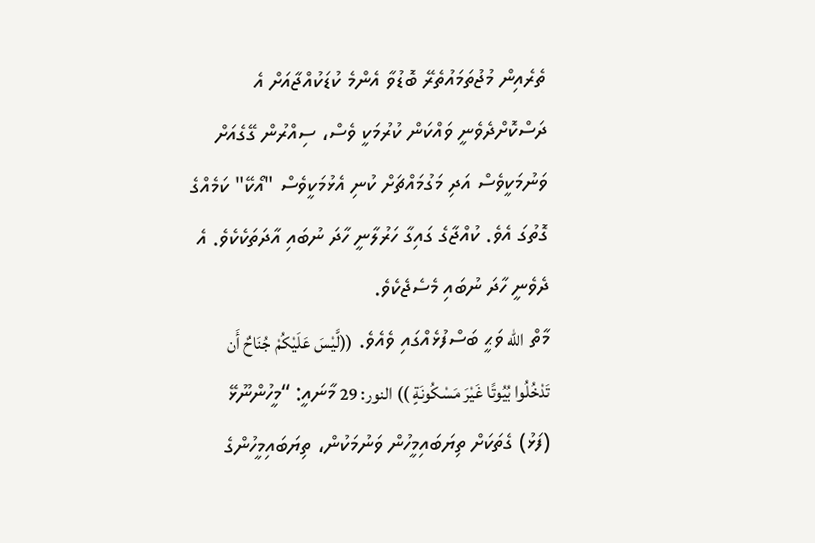ތެރެއިން މުޖުތަމައުތެރޭ ބޮޑުވާ އެންމެ ކުޑަކުއްޖާއަށް އެ ދަސްކޮށްދެވެނީ ވައްކަން ކުރުމަކީ ވެސް، ސިއްރުން ގޭގެއަށް ވަނުމަކީވެސް އަދި މަގުމައްޗަށް ކުނި އެޅުމަކީވެސް "އޯކޭ" ކަމެއްގެ ގޮތުގަ އެވެ. ކުއްޖާގެ ގައިގާ ހަރުލާނީ ހާދަ ނުބައި އާދަތަކެކެވެ. އެ ދެވެނީ ހާދަ ނުބައި މެސެޖެކެވެ.
މާތް الله ވަޙީ ބަސްފުޅެއްގައި ވެއެވެ. ((لَّيْسَ عَلَيْكُمْ جُنَاحٌ أَن تَدْخُلُوا بُيُوتًا غَيْرَ‌ مَسْكُونَةٍ )) النور: 29 މާނައީ: “މީހުންނޫޅޭ (ފަޅު) ގެތަކަށް ތިޔަބައިމީހުން ވަނުމަކުން، ތިޔަބައިމީހުންގެ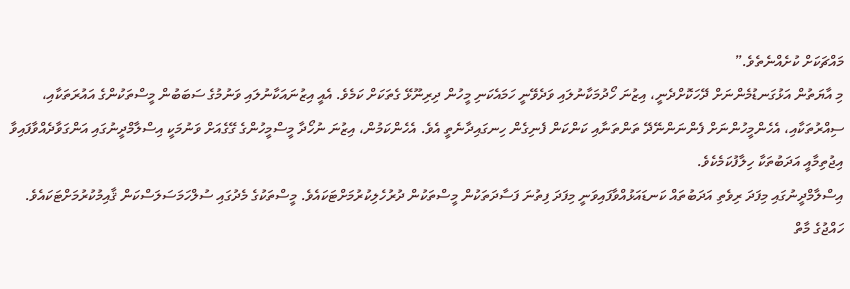މައްޗަކަށް ކުށެއްނެތެވެ.”
މި އާޔަތުން އަޅުގަނޑުމެންނަށް ދޭހަކޮށްދެނީ، އިޒުނަ ހޯދުމަކާނުލައި ވަދެވޭނީ ހަމައެކަނި މީހުން ދިރިނޫޅޭ ގެތަކަށް ކަމެވެ. އެއީ އިޒުނައަކާނުލައި ވަނުމުގެ ސަބަބުން މީސްތަކުންގެ އައުރަތަކާއި، ސިއްރުތަކާއި، އެހެންމީހުންނަށް ފެންނަންނޭދޭ ތަންތަނާއި ކަންކަން ފެނިގެން ހިނގައިދާނެތީ އެވެ. އެހެންކަމުން، އިޒުނަ ނުހޯދާ މީސްމީހުންގެ ގޭގެއަށް ވަނުމަކީ އިސްލާމްދީނުގައި އަންގަވާދެއްވާފައިވާ އިޖުތިމާއީ އަދަބުތަކާ ހިލާފުކަމެކެވެ.
އިސްލާމްދީނުގައި މިފަދަ ރިވެތި އަދަބުތައް ކަނޑައަޅުއްވާފައިވަނީ މިފަދަ ފިތުނަ ފަސާދަތަކުން މީސްތަކުން ދުރުހެލިކުރުމަށްޓަކައެވެ. މީސްތަކުގެ މެދުގައި ސުލްހަމަސަލަސްކަން ޤާއިމުކުރުމަށްޓަކައެވެ.
ހައްޖުގެ މާތް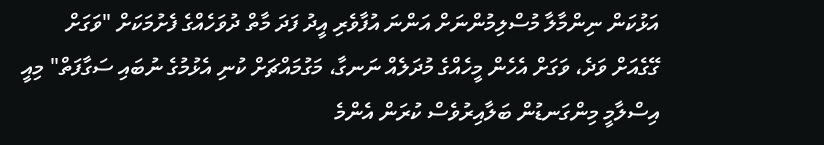އަޅުކަން ނިންމާލާ މުސްލިމުންނަށް އަންނަ އުފާވެރި އީދު ފަދަ މާތް ދުވަހެއްގެ ފެށުމަކަށް "ވަގަށް ގޭގެއަށް ވަދެ، ވަގަށް އެހެން މީހެއްގެ މުދަލެއް ނަނގާ، މަގުމައްޗަށް ކުނި އެޅުމުގެ ނުބައި ސަގާފަތް" މިއީ އިސްލާމީ މިންގަނޑުން ބަލާއިރުވެސް ކުރަން އެންމެ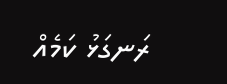ރަނގަޅު ކަމެއް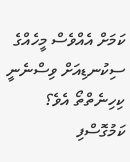ކަމަށް އެއްވެސް މީހެއްގެ ސިކުނޑިއަށް ވިސްނެނީ ކިހިނެތްތޯ އެވެ؟
ކަމުގޮސްފި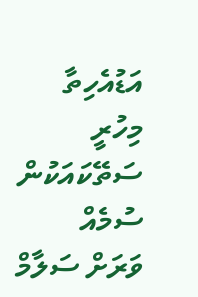އަޑުއެހިތާ މިހުރީ
ސަތޭކައަކުން ސުމެއް
ވަރަށް ސަލާމް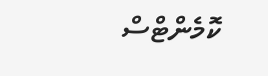ކޮމެންޓްސް